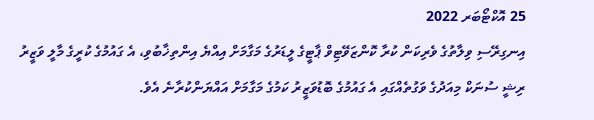25 އޮކްޓޯބަރ 2022
އިނގިރޭސި ވިލާތުގެ ވެރިކަން ކުރާ ކޮންޒަވޭޓިވް ޕާޓީގެ ލީޑަރުގެ މަގާމަށް އިއްޔެ އިންތިޚާބުވި، އެ ގައުމުގެ ކުރީގެ މާލީ ވަޒީރު ރިޝީ ސުނަކް މިއަދުގެ ވަގުތެއްގައި އެ ގައުމުގެ ބޮޑުވަޒީރު ކަމުގެ މަގާމަށް އައްޔަންކުރާނެ އެވެ.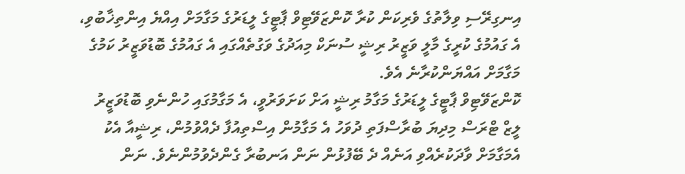އިނގިރޭސި ވިލާތުގެ ވެރިކަން ކުރާ ކޮންޒަވޭޓިވް ޕާޓީގެ ލީޑަރުގެ މަގާމަށް އިއްޔެ އިންތިޚާބުވި، އެ ގައުމުގެ ކުރީގެ މާލީ ވަޒީރު ރިޝީ ސުނަކް މިއަދުގެ ވަގުތެއްގައި އެ ގައުމުގެ ބޮޑުވަޒީރު ކަމުގެ މަގާމަށް އައްޔަންކުރާނެ އެވެ.
ކޮންޒަވޭޓިވް ޕާޓީގެ ލީޑަރުގެ މަގާމު ރިޝީ އަށް ކަށަވަރުވީ، އެ މަގާމުގައި ހުންނެވި ބޮޑުވަޒީރު ލީޒް ޓްރަސް މިދިޔަ ބުރާސްފަތި ދުވަހު އެ މަގާމުން އިސްތިއުފާ ދެއްވުމުން، ރިޝީއާ އެކު އެމަގާމަށް ވާދަކުރެއްވި އަނެއް ދެ ބޭފުޅުން ނަން އަނބުރާ ގެންދެވުމުންނެވެ. ނަން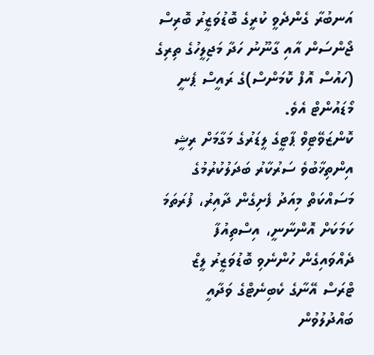އަނބުރާ ގެންދެވީ ކުރީގެ ބޮޑުވަޒީރު ބޮރިސް ޖޯންސަން އާއި ގާނޫނު ހަދާ މަޖިލީހުގެ ތިރިގެ (ހައުސް އޮފް ކޮމަންސް)ގެ ރައީސް ޕެނީ މޯޑައުންޓް އެވެ.
ކޮންޒަވޭޓިވް ޕާޓީގެ ލީޑަރުގެ މަގާމަށް ރިޝީ އިންތިޚާބުވެ ސަރުކާރު ބަދަލުކުރުމުގެ މަސައްކަތް މިއަދު ފެށިގެން ދާއިރު، ފުރަތަމަ ކަމަކަށް އޮންނާނީ، އިސްތިއުފާ ދެއްވައިގެން ހުންނެވި ބޮޑުވަޒީރު ލީޒް ޓްރަސް އޭނާގެ ކެބިނެޓްގެ ވަދާއީ ބައްދުލުވުން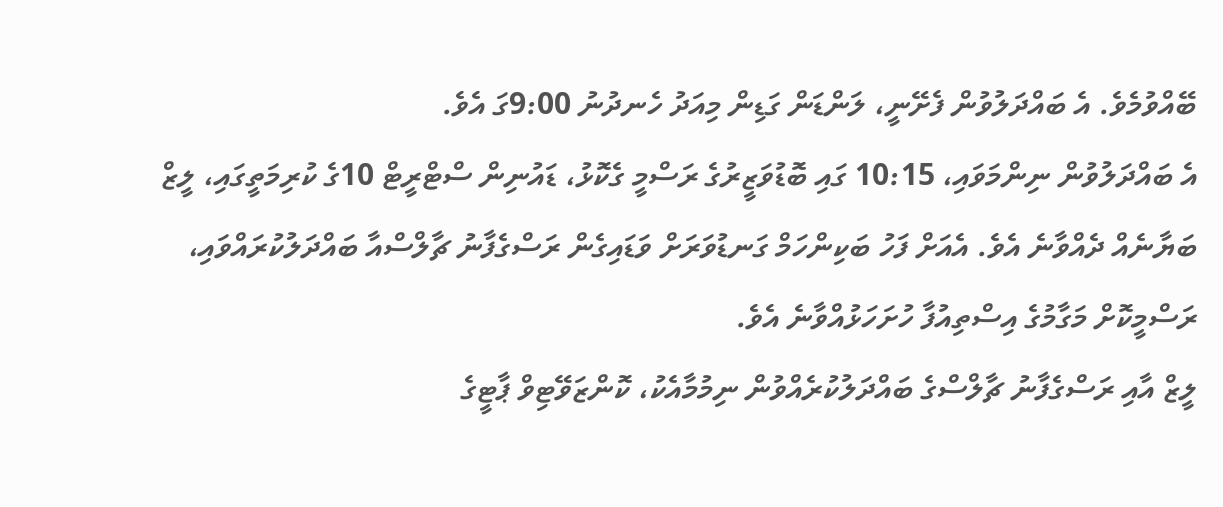ބޭއްވުމެވެ. އެ ބައްދަލުވުން ފެށޭނީ، ލަންޑަން ގަޑިން މިއަދު ހެނދުނު 9:00ގަ އެވެ.
އެ ބައްދަލުވުން ނިންމަވައި، 10:15 ގައި ބޮޑުވަޒީރުގެ ރަސްމީ ގެކޮޅު، ޑައުނިން ސްޓްރީޓް 10ގެ ކުރިމަތީގައި، ލީޒް ބަޔާނެއް ދެއްވާނެ އެވެ. އެއަށް ފަހު ބަކިންހަމް ގަނޑުވަރަށް ވަޑައިގެން ރަސްގެފާނު ޗާލްސްއާ ބައްދަލުކުރައްވައި، ރަސްމީކޮށް މަގާމުގެ އިސްތިއުފާ ހުށަހަޅުއްވާނެ އެވެ.
ލީޒް އާއި ރަސްގެފާނު ޗާލްސްގެ ބައްދަލުކުރެއްވުން ނިމުމާއެކު، ކޮންޒަވޭޓިވް ޕާޓީގެ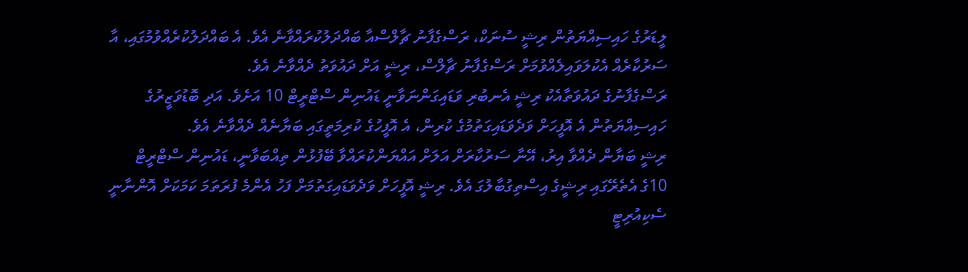ލީޑަރުގެ ހައިސިއްޔަތުން ރިޝީ ސުނަކް، ރަސްގެފާނު ޗާލްސްއާ ބައްދަލުކުރައްވާނެ އެވެ. އެ ބައްދަލުކުރެއްވުމުގައި، އާ ސަރުކާރެއް އެކުލަވައިލެއްވުމަށް ރަސްގެފާނު ޗާލްސް، ރިޝީ އަށް ދައުވަތު ދެއްވާނެ އެވެ.
ރަސްގެފާނުގެ ދައުވަތާއެކު ރިޝީ އެނބުރި ވަޑައިގަންނަވާނީ ޑައުނިން ސްޓްރީޓް 10 އަށެވެ. އަދި ބޮޑުވަޒީރުގެ ހައިސިއްޔަތުން އެ އޮފީހަށް ވަދެވަޑައިގަތުމުގެ ކުރިން، އެ އޮފީހުގެ ކުރިމަތީގައި ބަޔާނެއް ދެއްވާނެ އެވެ.
ރިޝީ ބަޔާން ދެއްވާ އިރު، އޭނާ ސަރުކާރަށް އަލަށް އައްޔަންކުރައްވާ ބޭފުޅުން ތިއްބަވާނީ، ޑައުނިން ސްޓްރީޓް 10ގެ އެތެރޭގައި ރިޝީގެ އިސްތިގުބާލުގަ އެވެ. ރިޝީ އޮފީހަށް ވަދެވަޑައިގަތުމަށް ފަހު އެންމެ ފުރަތަމަ ކަމަކަށް އޮންނާނީ ސެކިއުރިޓީ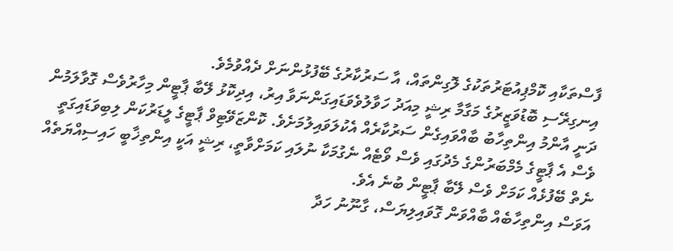ފާސްތަކާއި ކޮމްޕިއުޓަރުތަކުގެ ލޮގިންތައް، އާ ސަރުކާރުގެ ބޭފުޅުންނަށް ދެއްވުމެވެ.
އިނގިރޭސި ބޮޑުވަޒީރުގެ މަގާމާ ރިޝީ މިއަދު ހަވާލުވެވަޑައިގަންނަވާ އިރު، އިދިކޮޅު ލޭބާ ޕާޓީން މިހާރުވެސް ގޮވާލަމުން ދަނީ އާންމު އިންތިހާބު ބާއްވައިގެން ސަރުކާރެއް އެކުލަވައިލުމަށެވެ. ކޮންޒަވޭޓިވް ޕާޓީގެ ލީޑަރުކަން ލިބިވަޑައިގަތީ ވެސް އެ ޕާޓީގެ މެމްބަރުންގެ މެދުގައި ވެސް ވޯޓެއް ނެގުމަކާ ނުލައި ކަމަށްވާތީ، ރިޝީ އަކީ އިންތިޚާބީ ހައިސިއްޔަތެއް ނެތް ބޭފުޅެއް ކަމަށް ވެސް ލޭބާ ޕާޓީން ބުނެ އެވެ.
އަވަސް އިންތިހާބެއް ބާއްވަން ގޮވައިލިޔަސް، ގާނޫނު ހަދާ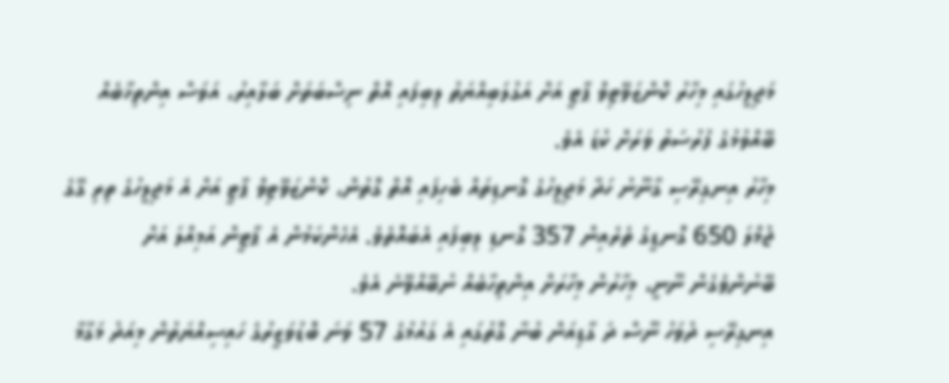މަޖިލީހުގައި މިހާރު ކޮންޒަވޭޓިވް ޕާޓީ އަށް އަގުލަބިއްޔަތު ލިބިފައި އޮތް ނިސްބަތަށް ބަލާއިރު، އަވަސް އިންތިޚާބެއް ބޭއްވުމުގެ ފުރުސަތު ވަރަށް ކުޑަ އެވެ.
މިހާރު އިނގިރޭސި ގާނޫނު ހަދާ މަޖިލީހުގެ ގޮނޑިތައް ބެހިފައި އޮތް ގޮތުން، ކޮންޒަވޭޓިވް ޕާޓީ އަށް އެ މަޖިލީހުގެ ތިރި ގޭގެ ޖުމްލަ 650 ގޮނޑީގެ ތެރެއިން 357 ގޮނޑި ލިބިފައި އެބައޮތެވެ. އެހެންކަމުން އެ ޕާޓީން އަމިއްލަ އަށް ބޭނުންވެގެން ނޫނީ، މިހާރުން މިހާރަށް އިންތިހާބެއް ނުބޭއްވޭނެ އެވެ.
އިނގިރޭސި ދުވަހު ނޫސް ދަ ގާޑިއަން ބުނާ ގޮތުގައި އެ ގައުމުގެ 57 ވަނަ ބޮޑުވަޒީރުގެ ހައިސިއްޔަތުން މިއަދު މަގާމާ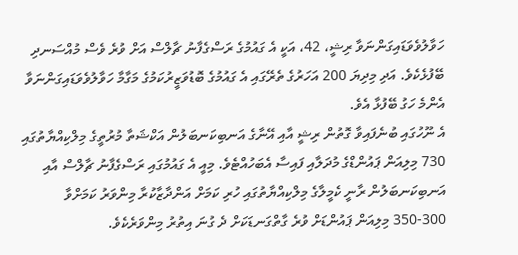ހަވާލުވެވަޑައިގަންނަވާ ރިޝީ، 42، އަކީ އެ ގައުމުގެ ރަސްގެފާނު ޗާލްސް އަށް ވުރެ ވެސް މުއްސަނދި ބޭފުޅެކެވެ. އަދި މިދިޔަ 200 އަހަރުގެ ތެރޭގައި އެ ގައުމުގެ ބޮޑުވަޒީރުކަމުގެ މަގާމާ ހަވާލުވެވަޑައިގަންނަވާ އެންމެ ހަގު ބޭފުޅާ އެވެ.
އެ ނޫހުގައި ބުނެފައިވާ ގޮތުން ރިޝީ އާއި އޭނާގެ އަނބިކަނބަލުން އަކްޝަތާ މުރުތީގެ މިލްކިއްޔާތުގައި 730 މިލިއަން ޕައުންޑްގެ މުދަލާއި ފައިސާ އެބަހުއްޓެވެ. މިއީ އެ ގައުމުގައި ރަސްގެފާނު ޗާލްސް އާއި އަނބިކަނބަލުން ރާނީ ކެމީލާގެ މިލްކިއްޔާތުގައި ހުރި ކަމަށް އަންދާޒާކުރާ މިންވަރު ކަމަށްވާ 300-350 މިލިއަން ޕައުންޑަށް ވުރެ ގާތްގަނޑަކަށް ދެ ގުނަ އިތުރު މިންވަރެކެވެ.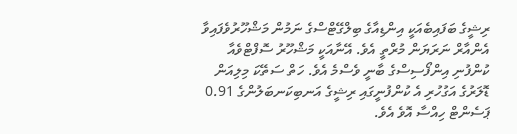ރިޝީގެ ބަފައިބެއަކީ އިންޑިއާގެ ބިލްގޭޓްސްގެ ނަމުން މަޝްހޫރުވެފައިވާ އެންއާރް ނަރަޔަން މުރްތީ އެވެ. އޭނާއަކީ މަޝްހޫރު ސޮފްޓްވެއާ ކުންފުނި އިންފޯސިސްގެ ބާނީ ވެސްމެ އެވެ. ހަތް ސަތޭކަ މިލިއަން ޑޮލަރުގެ އަގުހުރި އެ ކުންފުނީގައި ރިޝީގެ އަނބިކަނބަލުންގެ 0.91 ޕަސެންޓް ހިއްސާ އޮވެ އެވެ.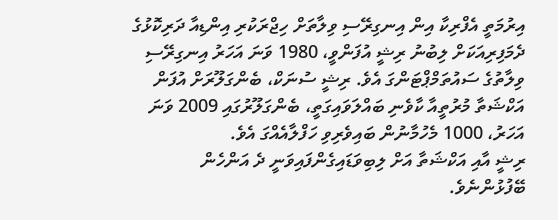އިރުމަތީ އެފްރިކާ އިން އިނގިރޭސި ވިލާތަށް ހިޖްރަކުރި އިންޑިއާ ދަރިކޮޅުގެ ދެމަފިރިއަކަށް ލިބުނު ރިޝީ އުފަންވީ، 1980 ވަނަ އަހަރު އިނގިރޭސި ވިލާތުގެ ސައުތަމްޕްޓަންގަ އެވެ. ރިޝީ ސުނަކް، ބެންގަލޫރަށް އުފަން އަކްޝަތާ މުރުތީއާ ކާވެނި ބައްލަވައިގަތީ، ބެންގަލޫރުގައި 2009 ވަނަ އަހަރު، 1000 މެހުމާނުން ބައިވެރިވި ހަފްލާއެއްގަ އެވެ.
ރިޝީ އާއި އަކްޝަތާ އަށް ލިބިވަޑައިގެންފައިވަނީ ދެ އަންހެން ބޭފުޅުންނެވެ.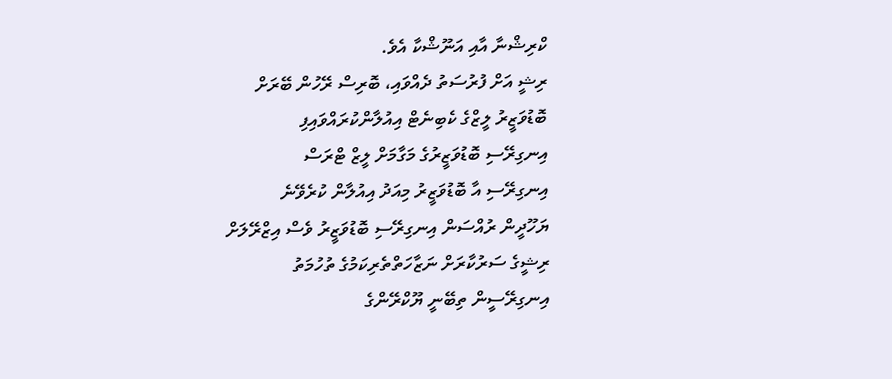ކްރިޝްނާ އާއި އަނޫޝްކާ އެވެ.
ރިޝީ އަށް ފުރުސަތު ދެއްވައި، ބޮރިސް ރޭހުން ބޭރަށް
ބޮޑުވަޒީރު ލީޒްގެ ކެބިނެޓް އިއުލާންކުރައްވައިފި
އިނގިރޭސި ބޮޑުވަޒީރުގެ މަގާމަށް ލީޒް ޓްރަސް
އިނގިރޭސި އާ ބޮޑުވަޒީރު މިއަދު އިއުލާން ކުރެވޭނެ
ޔަހޫދީން ރުއްސަން އިނގިރޭސި ބޮޑުވަޒީރު ވެސް އިޒްރޭލަށް
ރިޝީގެ ސަރުކާރަށް ނަޒާހަތްތެރިކަމުގެ ތުހުމަތު
އިނގިރޭސީން ތިބޭނީ ޔޫކްރޭންގެ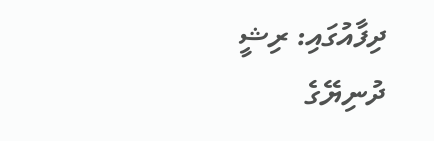ދިފާއުގައި: ރިޝީ
ދުނިޔޭގެ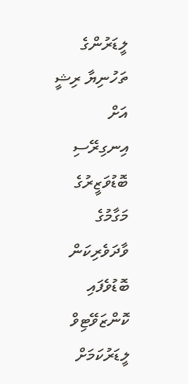ލީޑަރުންގެ ތަހުނިޔާ ރިޝީ އަށް
އިނގިރޭސި ބޮޑުވަޒީރުގެ މަގާމުގެ ވާދަވެރިކަން ބޮޑުވެފައި
ކޮންޒަވޭޓިވް ލީޑަރުކަމަށް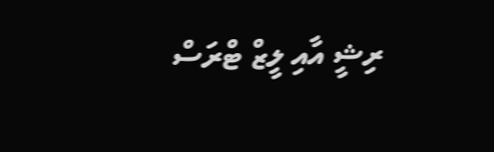ރިޝީ އާއި ލީޒް ޓްރަސް